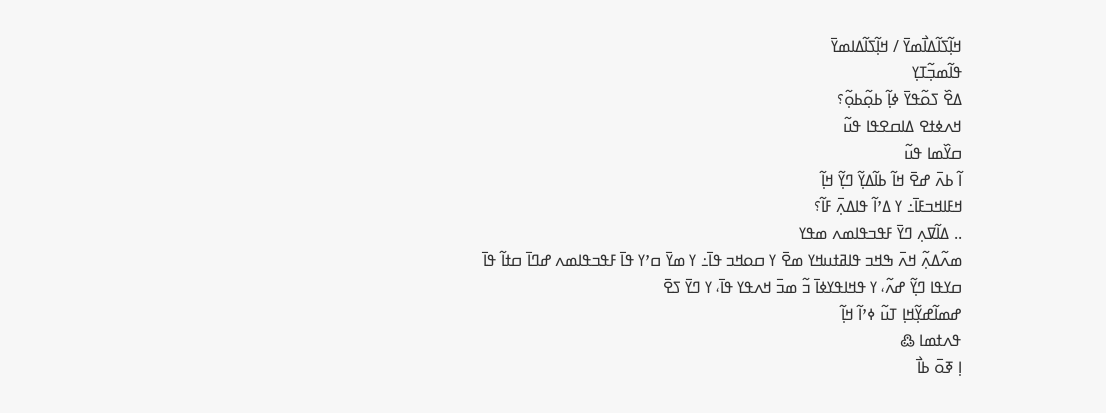ߞߊ߲߬ߖߊ߬ߡߊ߯ߘߌ߫ / ߞߊ߲߬ߖߊ߬ߡߊߘߌ߫
ߟߊ߬ߘߏ߲߬ߠߌ߲
ߡߐ߰ ߖߋ߬ߟߌ߫ ߦߊ߲߬ ߕߋ߲߬ߕߋ߲߬؟
ߞߍߦߙߐ ߡߊߛߐߟߊ ߟߎ߬
ߛߌ߰ߘߊ ߟߎ߬
ߊ߬ ߕߍ߫ ߝߐ߫ ߞߊ߬ ߕߊ߬ߡߌ߲߬ ߣߌ߲߬ ߞߊ߲߬
ߞߓߊߞߏߓߊ߫߸ ߌ ߡߴߊ߬ ߟߊߡߍ߲߫ ߓߊ߬؟
.. ߡߊ߬ߜߍ߲ ߣߌ߫ ߓߟߏߟߊߘߍ ߘߟߌ
ߘߍ߬ߡߍ߲߬ ߞߍ߫ ߒߞߏ ߟߊߥߙߎߞߌ ߘߐ߫ ߌ ߛߋߞߏ ߟߊ߫߸ ߌ ߘߌ߫ ߛߴߌ ߟߊ߫ ߓߟߏߟߊߘߍ ߝߣߊ߫ ߛߙߊ߬ ߟߊ߫ ߛߌߟߊ ߣߌ߲߬ ߝߍ߬، ߌ ߟߞߊߟߌߦߊ߫ ߏ߬ ߘߏ߫ ߞߍߟߌ ߟߊ߫، ߌ ߣߌ߫ ߖߐ߫
ߝߘߊ߬ߝߌ߲߬ߞߊ߲ ߠߎ߬ ߦߴߊ߬ ߞߊ߲߬
ߟߍߙߘߊ ߷
ߊ߲ ߧߋ߫ ߕߊ߯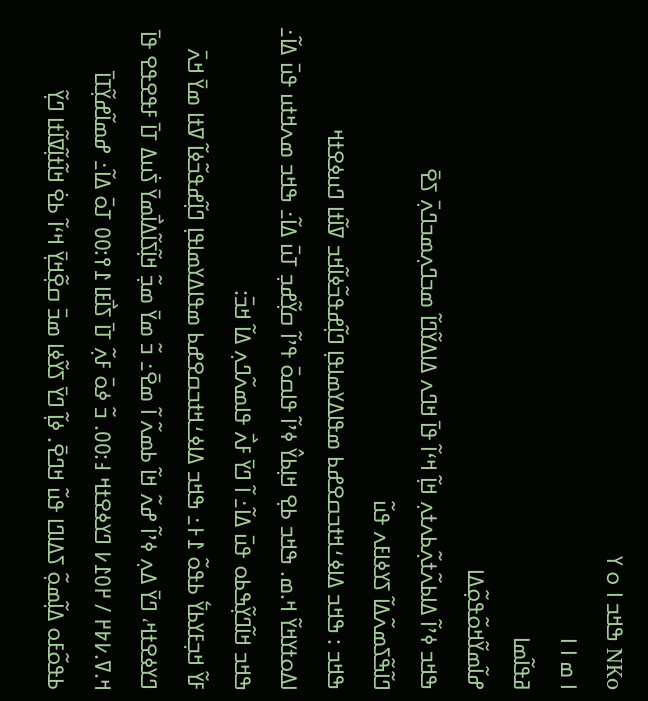NKo ߒߞߏ ߊ ߋ ߌ
ߊ ߘ ߊ ߊ
ߥߟߊ߬ߘߊ
ߝߊ߬ߘߌ߬ߞߋ߬ߟߋ߲߬ߡߊ
ߒߞߏ ߦߴߊ߬ ߡߊߕߍ߬ߙߍ߲߬ߕߍߙߍ߲ ߞߊ߲߬ ߞߵߊ߬ ߟߊ߫ ߞߣߍ ߡߊߡߌ߬ߣߊ߬ ߘߏߣߍ߲ߘߏߣߍ߲߫ ߖߐ߫
ߣߊ߬ߒ߬ߖߘߍ߬ߡߊ߬ ߖߌߦߊߓߍ ߟߎ߬
ߒߞߏ : ߒߞߏ ߡߊߦߑߞߙߏߛߐߝߕ ߘߟߊߡߌߘߊߟߊ߲ ߣߊ߲߬ߝߟߏ߬ߦߊ߬ߞߏ ߜߊ߬ߙߊ ߣߎߦߐߙߞ
ߊߡߋߙߌߞߌ߬ ߞ.ߘ. ߒߞߏ ߕߐ߲ ߞߊ߲ߕߌ߮ ߦߴߊ߬ ߟߊߛߋ߫ ߟߴߊ߬ ߛߌ߲߬ߝߏ߲ ߠߎ߫ ߡߊ߬߸ ߒߞߏ ߘߍߞߙߎ ߟߎ߫ ߡߊ߬߸ ߒߞߏ ߞߊ߬ߣߌ߲߬ߒߕߋ ߟߎ߫ ߡߊ߬߸ ߊ߬ ߣߌ߫ ߓߍ߯ ߟߊߘߍ߬ߣߍ߲ ߡߊ߬ ߞߏ߫:
ߓߌ߬ ߞߏ߲ߓߌߕߌ߱ ߕߟߋ߬ ߁߅߸ ߒߞߏ ߡߊߦߑߞߙߏߛߐߝߕ ߘߟߊߡߌߘߊߟߊ߲ ߣߊ߲߬ߝߟߏ߬ߦߊ߬ ߜߙߊ ߘߌ߫ ߞߍ߫ ߣߌߦߐߙߞ، ߣߌ߫ ߡߍ߲ ߦߴߊ߬ ߝߍ߬ ߞߊ߬ ߕߘߍ߬ ߊ߬ ߘߐ߫߸ ߏ߬ ߘߌ߫ ߘߏ߲߬ ߞߊ߲߬ߖߊ߬ߡߊ߯ߘߌ߫ ߖ߭ߎߡ ߠߊ߫ ߓߟߐߟߐ ߟߊ߫ ߞ.ߜ.߇߈߂ / ߂߀߁߇ ߣߌߦߐߙߞ ߃:߀߀. ߏ߬ ߦߋ߫ ߓߍ߲߬ ߠߊ߫ ߖߊ߯ߓߊ ߁߉:߀߀ ߠߋ߫ ߡߊ߬߸ ߝߘߊ߬ߝߌ߲߬ߠߊ߫ ߕߟߋ߬ߓߋ ߡߊ߲߬ߘߋ߲߬ ߖߡߊߣߊ ߟߎ߬ ߞߣߐ߫. ߦߊ߲߬ ߣߌ߫ ߖߌ߬ߦߊ ߘߏ߫ ߛߐ߲߬ߞߌ߲߫ ߞߵߊ߬ ߕߐ߭ ߞߊ߬ߙߊ߲߬ߜߊ߬ߙߊ ߣߌ߲߬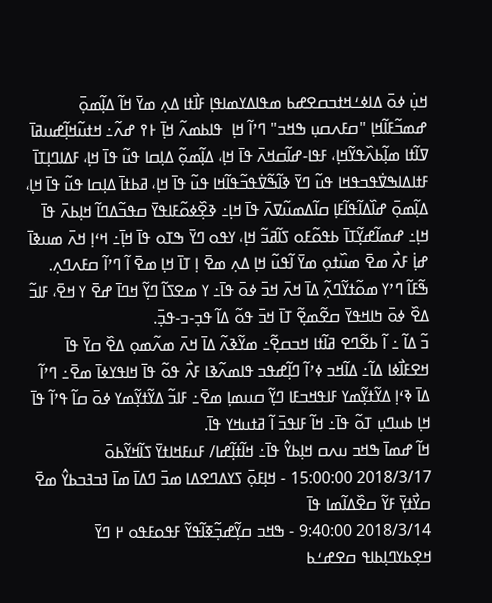ߞߎ߲߭ ߦߋ߫ ߡߊߦߑߞߙߏߛߐߝߕ ߘߟߊߡߌߘߊߟߊ߲ ߓߊ߯ߙߊ ߡߍ߲ ߘߌ߫ ߞߊ߬ ߡߊ߲߬ߘߋ߲߫ ߝߘߏ߬ߓߊ߬ߞߊ߲ "ߛߓߍߛߎ߲ ߒߞߏ" ߣߴߊ߬ ߞߊ߲  ߟߊߕߘߍ߬ ߞߊ߲߫ ߅߉ ߝߍ߬߸ ߞߙߎ߬ߞߊ߲߬ߝߎߥߊ߫ ߜߊ߬ߙߊ ߘߊ߲߬ߕߍ߰ߟߌ߬ߞߊ߲، ߓߟߊ-ߝߊ߬ߛߞߍ߫ ߟߊ߫ ߞߊ߲، ߡߊ߲߬ߘߋ߲߬ ߡߊ߲ߛߊ ߟߎ߬ ߟߊ߫ ߞߊ߲، ߓߡߊߣߊ߲ߠߊ߫ ߓߙߊߡߊߒߜ߭ߟߏߟߞߊ ߟߎ߬ ߣߌ߫ ߢߊ߬ߒ߬ߜ߭ߟߏ߬ߟߊ߬ߞߊ ߟߎ߬ ߟߊ߫ ߞߊ߲، ߥߕߙߊ߫ ߡߊ߲ߛߊ ߟߎ߬ ߟߊ߫ ߞߊ߲، ߡߊ߲߬ߘߋ߲߫ ߝߊ߰ߡߊ߬ߟߊ߬ߓߊ߲ ߛߊ߬ߡߘߎ߬ߜߍ߫ ߟߊ߫ ߞߊ߲߸ ߢߐ߲߰ߦߋ߬ߓߊߟߌ߫ ߛߟߏ߬ߡߣߊ߬ ߞߊ߲ߕߍ߫ ߟߊ߫ ߞߊ߲߸ ߝߘߊ߬ߝߌ߲߬ߠߊ߫ ߕߟߋ߬ߓߋ ߖߊ߬ߥߏ߬ ߞߊ߲، ߌߟߋ ߣߌ߫ ߒߠߋ ߟߊ߫ ߞߊ߲߫߸ ߞߵߊ߲ ߞߍ߫ ߘߎߢߊ߫ ߝߊ߲߭ ߓߍ߯ ߘߐ߫ ߘߎ߰ߙߋ߲ ߘߌ߫ ߊ߬ߟߎ߬ ߞߊ߲ ߡߍ߲ ߘߐ߫ ߊ߲ ߠߊ߫ ߞߊ߲ ߘߐ߫ ߊ߬ ߣߴߊ߬ ߛߓߍߣߍ߲.
ߒ߬ߓߊ߬ ߣߴߌ ߘߋ߬ߙߌ߬ߣߍ߲߬ ߡߊ߫ ߞߍ߫ ߞߏ߫ ߦߋ߫ ߟߊ߫߸ ߌ ߘߐߖߊ߬ ߣߌ߲߬ ߞߣߊ߫ ߝߐ߫ ߌ ߞߐ߫، ߓߊߏ߬ ߡߐ߰ ߦߋ߫ ߤߊߞߟߌ߫ ߛߐ߬ߘߐ߲߬ ߠߊ߫ ߞߏ߫ ߟߋ߬ ߡߊ߬ ߟߏ߲-ߏ-ߟߏ߲߫.
ߏ߬ ߡߊ߬ ߸ ߊ߬ ߕߐ߬ߣߐ ߥߊ߬ߙߊ ߞߏߛߐ߲߬߸ ߘߌ߬ߢߍ߬ ߡߊ߫ ߞߍ߫ ߘߍ߬ߘߋ߲ ߡߐ߰ ߛߌ߫ ߟߊ߫ ߞߐߓߊ߯ߦߊ ߡߊ߬߸ ߡߊ߬ߞߏ ߦߴߊ߬ ߣߊ߲߬ߝߟߏ ߟߊߘߍ߬ߢߊ ߓߍ߯ ߟߋ߬ ߟߊ߫ ߞߊߟߌߦߊ߫ ߘߐ߫߸ ߣߴߊ߬ ߡߊ߫ ߢߵߊ߲ ߡߌ߬ߙߌ߲߬ߘߌ ߓߊߟߞߏߓߊ ߣߌ߲߬ ߛߎߘߊ߲ ߘߐ߫߸ ߓߊߏ߬ ߡߌ߬ߙߌ߲߬ߘߌ ߦߋ߫ ߛߊ߬ ߟߴߊ߬ ߟߊ߫ ߞߊ߲ ߕߎߣߎ߲ ߠߋ߬ ߟߊ߫߸ ߞߊ߬ ߓߊߟߏ߫ ߊ߬ ߥߙߎߞߌ ߟߊ߫.
ߞߊ߬ ߝߘߊ߫ ߒߞߏ ߎߍߛ ߞߊ߲ߕߌ߮ ߟߊ߫߸ ߞߊ߬ߙߊ߲߬ߝߊ/ ߓߎߓߞߊߙߌ߫ ߖߊ߬ߞߌ߬ߕߋ߫
2018/3/17 15:00:00 - ߞߊ߲ߓߋ߲߫ ߖߌߡߣߐߡߊ ߘߏ߫ ߣߡߊ߫ ߘߊ߫ ߔߏߔߏߕߌ߮ ߘߐ߫ ߛߌ߯ߙߌ߲߫ ߓߌ߬ ߛߐ߰ߡߊ߬ߘߊ ߟߊ߫
2018/3/14 9:40:00 - ߒߞߏ ߛߌ߲߬ߝߏ߲߬ߧߊ߬ߟߌ߬ ߓߟߋߓߟߋ ߂ ߣߌ߫ ߞߐ߲ߕߌߣߊ߲ߕߊߟ ߛߐߝߑߕ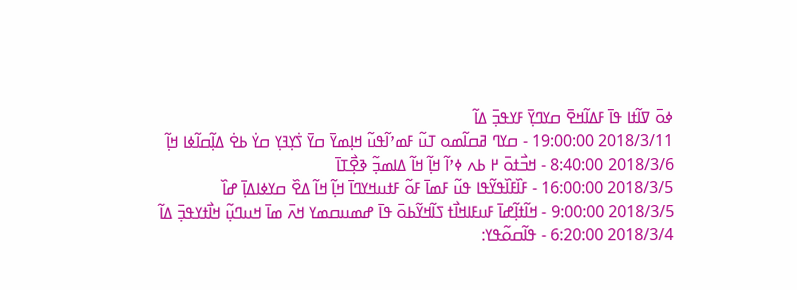ߦߋ߫ ߜߊ߬ߙߊ ߟߊ߫ ߓߡߊ߬ߞߐ߫ ߛߌߣߌ߲߫ ߓߌߟߏ߲߫ ߡߊ߬
2018/3/11 19:00:00 - ߛߌߣ ߥߛߊ߬ߘߋ ߠߎ߬ ߓߘߴߊ߬ߟߎ߬ ߞߊ߲ߘߌ߫ ߛߌ߫ ߖ߭ߌ߲ߔߌ߲ ߛߌ߭ ߕߐ߭ ߡߊ߲߬ߛߊ߬ߦߊ ߞߊ߲߬
2018/3/6 8:40:00 - ߞߏ߯ߙߋ߫ ߂ ߕߍ ߦߴߊ߬ ߞߊ߲߬ ߞߊ߬ ߡߊߘߏ߲߬ ߢߐ߲߯ߠߊ߫
2018/3/5 16:00:00 - ߓߊ߰ߓߊ߰ߟߌ߬ߟߊ ߟߎ߬ ߓߘߊ߫ ߓߋ߬ ߓߙߎߞߌߣߊ߫ ߞߊ߲߬ ߞߊ߬ ߡߐ߰ ߛߌߦߊߡߊ߲߫ ߝߊ߰
2018/3/5 9:00:00 - ߞߊ߬ߙߊ߲߬ߝߊ߫ ߓߎߓߊߞߊ߯ߙ ߖߊ߬ߞߌ߬ߕߋ߫ ߟߊ߫ ߝߘߎߛߘߌ ߞߍ߫ ߘߊ߫ ߞߎߣߎ߲߬ ߞߊ߯ߙߌߟߏ߲߫ ߡߊ߬
2018/3/4 6:20:00 - ߟߊ߬ߛߋ߬ߟߌ: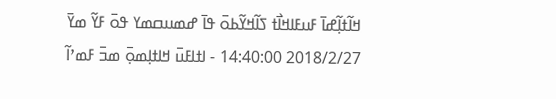ߞߊ߬ߙߊ߲߬ߝߊ߫ ߓߎߓߊߞߊ߯ߙ ߖߊ߬ߞߌ߬ߕߋ߫ ߟߊ߫ ߝߘߎߛߘߌ ߟߋ߫ ߓߌ߬ ߘߌ߫
2018/2/27 14:40:00 - ߊߙߊߓߎ߫ ߞߊߙߊ߲ߘߋ߲߫ ߘߏ߫ ߓߘߴߊ߬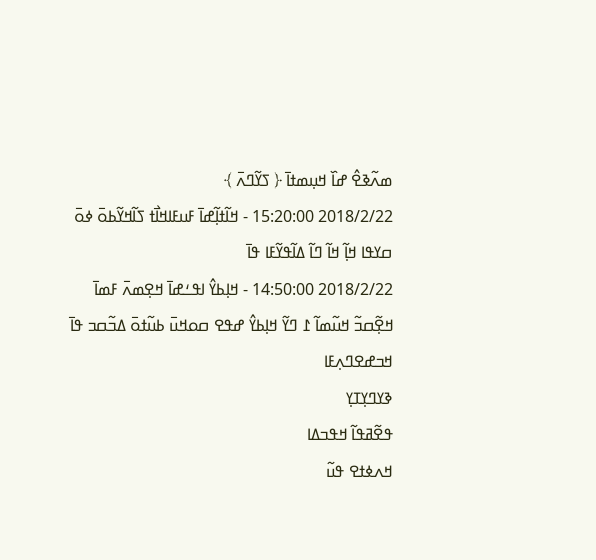ߘߍ߬ߢߐ߮ ߝߊ߰ ߞߎ߲ߘߙߊ߫ ﴿ ߖߌ߬ߣߍ߫ ﴾
2018/2/22 15:20:00 - ߞߊ߬ߙߊ߲߬ߝߊ߫ ߓߎߓߊߞߊ߯ߙ ߖߊ߬ߞߌ߬ߕߋ߫ ߦߋ߫ ߛߌߟߊ ߞߊ߲߬ ߞߊ߬ ߣߊ߬ ߡߊ߬ߟߌ߬ߓߊ ߟߊ߫
2018/2/22 14:50:00 - ߞߊ߲ߕߌ߮ ߊߟߑߝߊ߫ ߞߐ߲ߘߍ߫ ߓߘߊ߫ ߞߐ߲߬ߛߏ߬ ߞߎ߬ߘߊ߬ ߁ ߣߌ߬ ߞߊ߲ߕߌ߮ ߝߟߐ ߛߋߞߎ߫ ߕߎ߬ߙߋ߫ ߡߏ߬ߛߏ ߟߊ߫
ߞߏߝߐߣߍ߲ߓߊ
ߢߌߣߌ߲ߠߌ߲
ߟߐ߬ߥߟߊ߬ ߞߟߏߡߊ
ߞߍߦߙߐ ߟߎ߬